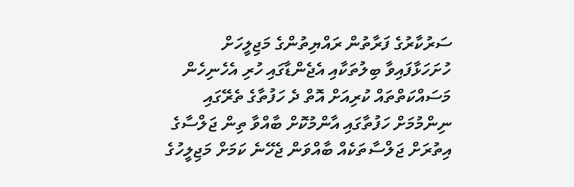ސަރުކާރުގެ ފަރާތުން ރައްޔިތުންގެ މަޖިލީހަށް ހުށަހަޅާފައިވާ ބިލުތަކާއި އެޖެންޑާގައި ހުރި އެހެނިހެން މަސައްކަތްތައް ކުރިއަށް އޮތް ދެ ހަފުތާގެ ތެރޭގައި ނިންމުމަށް ހަފުތާގައި އާންމުކޮށް ބާއްވާ ތިން ޖަލްސާގެ އިތުރަށް ޖަލްސާތަކެއް ބާއްވަން ޖެހޭނެ ކަމަށް މަޖިލީހުގެ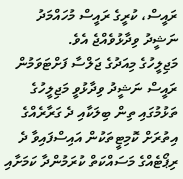ރައީސް، ކުރީގެ ރައީސް މުހައްމަދު ނަޝީދު ވިދާޅުވެއްޖެ އެވެ.
މަޖިލީހުގެ މިއަދުގެ ޖަލްސާ ފަށްޓަވަމުން ރައީސް ނަޝީދު ވިދާޅުވީ މަޖިލީހުގެ ތަޅުމުގައި ތިން ބިލަކާއި ދެ ގަރާރެއްގެ އިތުރަށް ކޮމިޓީތަކުން އައިސްފައިވާ ދެ ރިޕޯޓެއްގެ މަސައްކަތް ކުރަމުންދާ ކަމަށާއި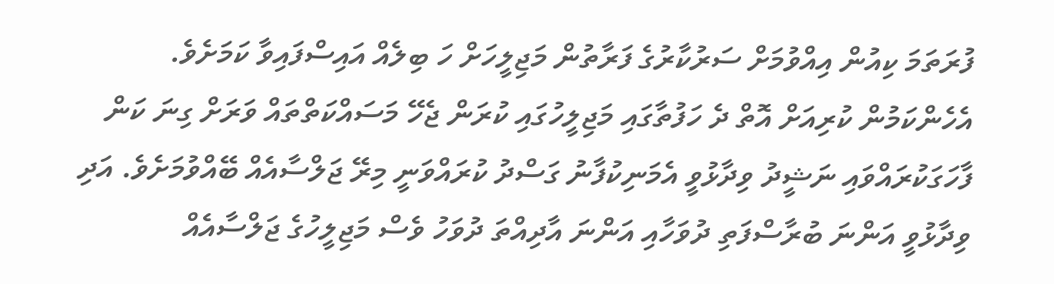ފުރަތަމަ ކިއުން އިއްވުމަށް ސަރުކާރުގެ ފަރާތުން މަޖިލީހަށް ހަ ބިލެއް އައިސްފައިވާ ކަމަށެވެ.
އެހެންކަމުން ކުރިއަށް އޮތް ދެ ހަފުތާގައި މަޖިލީހުގައި ކުރަން ޖެހޭ މަސައްކަތްތައް ވަރަށް ގިނަ ކަން ފާހަގަކުރައްވައި ނަޝީދު ވިދާޅުވީ އެމަނިކުފާނު ގަސްދު ކުރައްވަނީ މިރޭ ޖަލްސާއެއް ބޭއްވުމަށެވެ. އަދި ވިދާޅުވީ އަންނަ ބުރާސްފަތި ދުވަހާއި އަންނަ އާދިއްތަ ދުވަހު ވެސް މަޖިލީހުގެ ޖަލްސާއެއް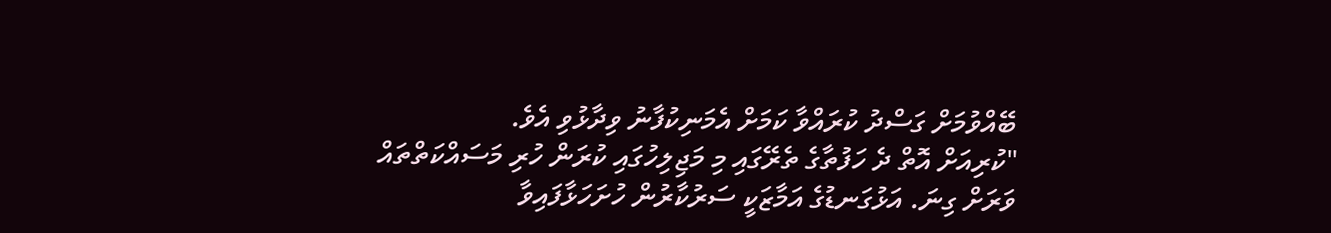ބޭއްވުމަށް ގަސްދު ކުރައްވާ ކަމަށް އެމަނިކުފާނު ވިދާޅުވި އެވެ.
"ކުރިއަށް އޮތް ދެ ހަފުތާގެ ތެރޭގައި މި މަޖިލިހުގައި ކުރަން ހުރި މަސައްކަތްތައް ވަރަށް ގިނަ. އަޅުގަނޑުގެ އަމާޒަކީ ސަރުކާރުން ހުށަހަޅާފައިވާ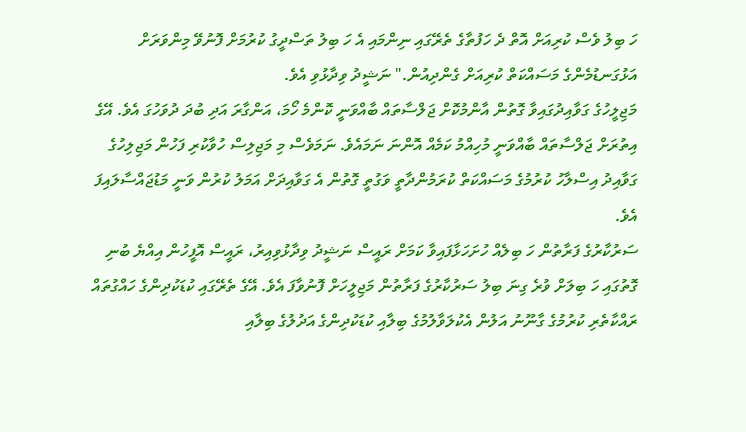ހަ ބިލު ވެސް ކުރިއަށް އޮތް ދެ ހަފުތާގެ ތެރޭގައި ނިންމައި އެ ހަ ބިލު ތަސްދީގު ކުރުމަށް ފޮނުވޭ މިންވަރަށް އަޅުގަނޑުމެންގެ މަސައްކަތް ކުރިއަށް ގެންދިއުން." ނަޝީދު ވިދާޅުވި އެވެ.
މަޖިލީހުގެ ގަވާއިދުގައިވާ ގޮތުން އާންމުކޮށް ޖަލްސާތައް ބާއްވަނީ ކޮންމެ ހޯމަ، އަންގާރަ އަދި ބުދަ ދުވަހުގަ އެވެ. އޭގެ އިތުރަށް ޖަލްސާތައް ބާއްވަނީ މުހިއްމު ކަމެއް އޮންނަ ނަމައެވެ. ނަމަވެސް މި މަޖިލިސް ހުވާކުރި ފަހުން މަޖިލިހުގެ ގަވާއިދު އިސްލާހު ކުރުމުގެ މަސައްކަތް ކުރަމުންދާތީ ވަގުތީ ގޮތުން އެ ގަވާއިދަށް އަމަލު ކުރުން ވަނީ މަޑުޖައްސާލައިފަ އެވެ.
ސަރުކާރުގެ ފަރާތުން ހަ ބިލެއް ހުށަހަޅާފައިވާ ކަމަށް ރައީސް ނަޝީދު ވިދާޅުވިއިރު، ރައީސް އޮފީހުން އިއްޔެ ބުނި ގޮތުގައި ހަ ބިލަށް ވުރެ ގިނަ ބިލު ސަރުކާރުގެ ފަރާތުން މަޖިލީހަށް ފޮނުވާފަ އެވެ. އޭގެ ތެރޭގައި ކުޑަކުދިންގެ ހައްގުތައް ރައްކާތެރި ކުރުމުގެ ގާނޫނު އަލުން އެކުލަވާލުމުގެ ބިލާއި ކުޑަކުދިންގެ އަދުލުގެ ބިލާއި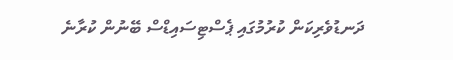ދަނޑުވެރިކަން ކުރުމުގައި ޕެސްޓިސައިޑްސް ބޭނުން ކުރާނެ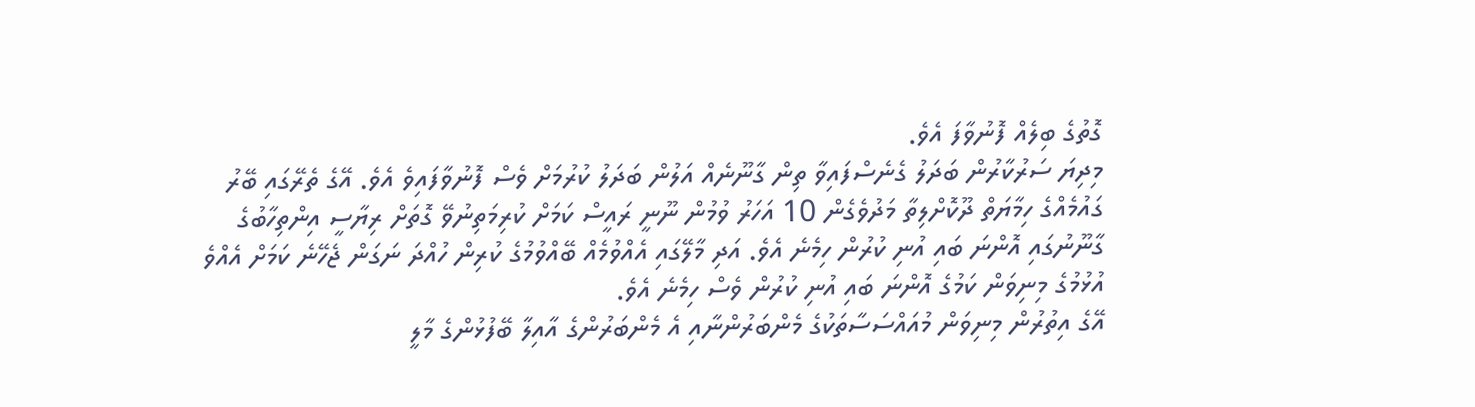ގޮތުގެ ބިލެއް ފޮނުވާފަ އެވެ.
މިދިޔަ ސަރުކާރުން ބަދަލު ގެނެސްފައިވާ ތިން ގާނޫނެއް އަލުން ބަދަލު ކުރުމަށް ވެސް ފޮނުވާފައިވެ އެވެ. އޭގެ ތެރޭގައި ބޭރު ގައުމެއްގެ ހިމާޔަތް ދޫކޮށްލިތާ މަދުވެގެން 10 އަހަރު ވުމުން ނޫނީ ރައީސް ކަމަށް ކުރިމަތިނުވޭ ގޮތަށް ރިޔާސީ އިންތިހާބުގެ ގާނޫނުގައި އޮންނަ ބައި އުނި ކުރުން ހިމެނެ އެވެ. އަދި މާލޭގައި އެއްވުމެއް ބޭއްވުމުގެ ކުރިން ހުއްދަ ނަގަން ޖެހޭނެ ކަމަށް އެއްވެ އުޅުމުގެ މިނިވަން ކަމުގެ އޮންނަ ބައި އުނި ކުރުން ވެސް ހިމެނެ އެވެ.
އޭގެ އިތުރުން މިނިވަން މުއައްސަސާތަކުގެ މެންބަރުންނާއި އެ މެންބަރުންގެ އާއިލާ ބޭފުޅުންގެ މާލީ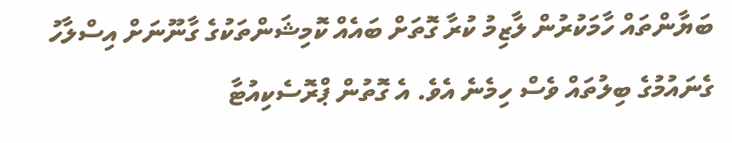ބަޔާންތައް ހާމަކުރުން ލާޒިމު ކުރާ ގޮތަށް ބައެއް ކޮމިޝަންތަކުގެ ގާނޫނަށް އިސްލާހު ގެނައުމުގެ ބިލުތައް ވެސް ހިމެނެ އެވެ. އެ ގޮތުން ޕްރޮސެކިއުޓާ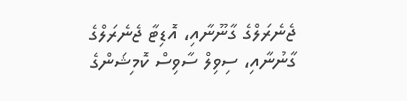ޖެނެރަލްގެ ގާނޫނާއި، އޮޑިޓާ ޖެނެރަލްގެ ގާނުނާއި، ސިވިލް ސާވިސް ކޮމިޝަންގެ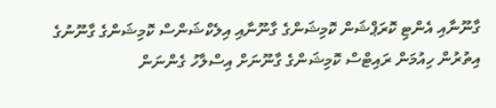ގާނޫނާއި އެންޓި ކޮރަޕްޝަން ކޮމިޝަންގެ ގާނޫނާއި އިލެކްޝަންސް ކޮމިޝަންގެ ގާނޫނުގެ އިތުރުން ހިއުމަން ރައިޓްސް ކޮމިޝަންގެ ގާނޫނަށް އިސްލާހު ގެންނަން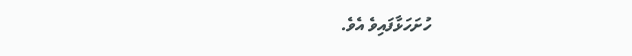ހުށަހަޅާފައިވެ އެވެ.